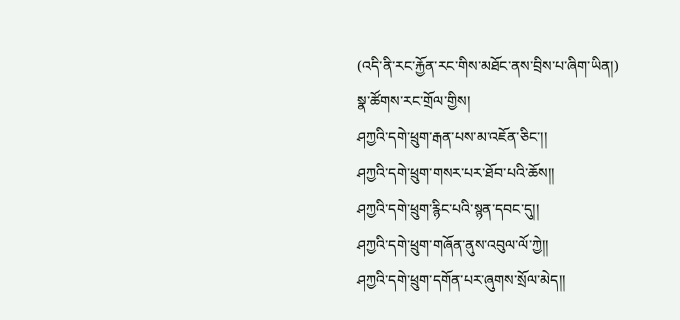(འདི་ནི་རང་རྐྱོན་རང་གིས་མཐོང་ནས་བྲིས་པ་ཞིག་ཡིན།)
སྣ་ཚོགས་རང་གྲོལ་གྱིས།
ཤཀྱའི་དགེ་ཕྲུག་རྒན་པས་མ་འཇོན་ཅིང་།།
ཤཀྱའི་དགེ་ཕྲུག་གསར་པར་ཐོབ་པའི་ཆོས།།
ཤཀྱའི་དགེ་ཕྲུག་རྙིང་པའི་སྙན་དབང་དུ།།
ཤཀྱའི་དགེ་ཕྲུག་གཞོན་ནུས་འབུལ་ལོ་ཀྱེ།།
ཤཀྱའི་དགེ་ཕྲུག་དགོན་པར་ཞུགས་སྲོལ་མེད།།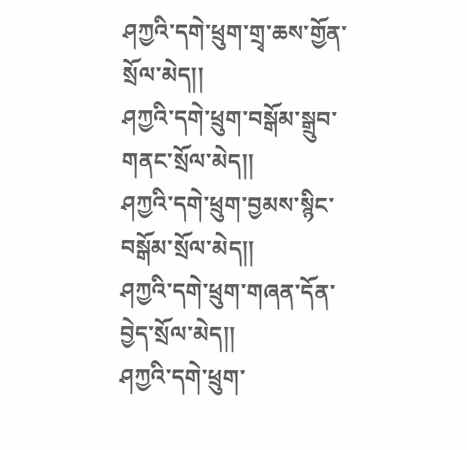ཤཀྱའི་དགེ་ཕྲུག་གྲྭ་ཆས་གྱོན་སྲོལ་མེད།།
ཤཀྱའི་དགེ་ཕྲུག་བསྒོམ་སྒྲུབ་གནང་སྲོལ་མེད།།
ཤཀྱའི་དགེ་ཕྲུག་བྱམས་སྙིང་བསྒོམ་སྲོལ་མེད།།
ཤཀྱའི་དགེ་ཕྲུག་གཞན་དོན་བྱེད་སྲོལ་མེད།།
ཤཀྱའི་དགེ་ཕྲུག་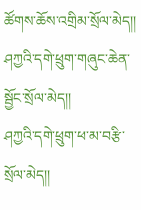ཚོགས་ཆོས་འགྲིམ་སྲོལ་མེད།།
ཤཀྱའི་དགེ་ཕྲུག་གཞུང་ཆེན་སྦྱོང་སྲོལ་མེད།།
ཤཀྱའི་དགེ་ཕྲུག་ཕ་མ་བརྩི་སྲོལ་མེད།།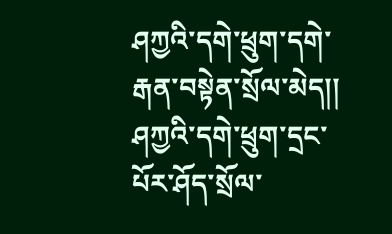ཤཀྱའི་དགེ་ཕྲུག་དགེ་རྒན་བསྟེན་སྲོལ་མེད།།
ཤཀྱའི་དགེ་ཕྲུག་དྲང་པོར་ཤོད་སྲོལ་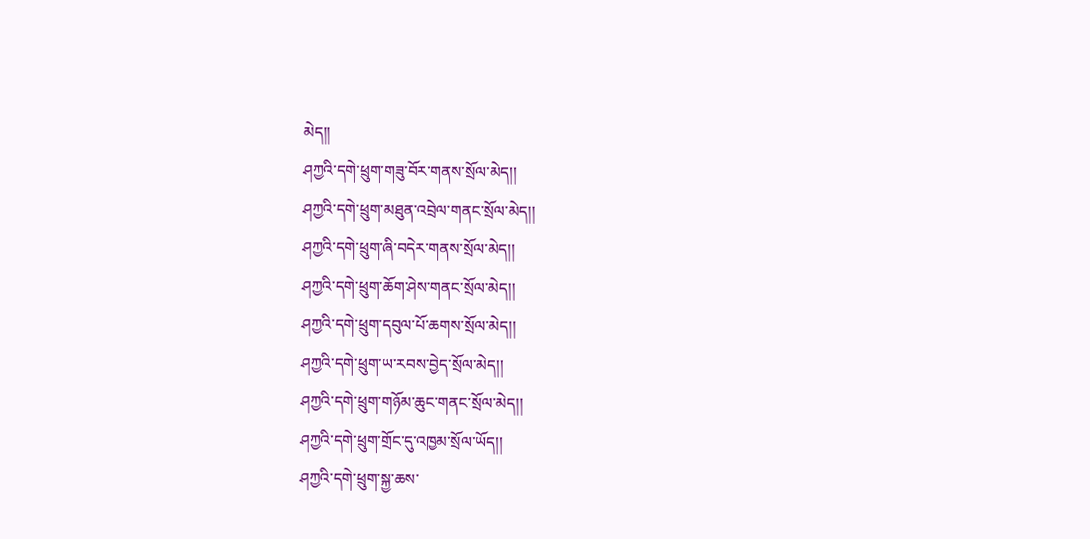མེད།།
ཤཀྱའི་དགེ་ཕྲུག་གཟུ་བོར་གནས་སྲོལ་མེད།།
ཤཀྱའི་དགེ་ཕྲུག་མཐུན་འབྲེལ་གནང་སྲོལ་མེད།།
ཤཀྱའི་དགེ་ཕྲུག་ཞི་བདེར་གནས་སྲོལ་མེད།།
ཤཀྱའི་དགེ་ཕྲུག་ཆོག་ཤེས་གནང་སྲོལ་མེད།།
ཤཀྱའི་དགེ་ཕྲུག་དབུལ་པོ་ཆགས་སྲོལ་མེད།།
ཤཀྱའི་དགེ་ཕྲུག་ཡ་རབས་བྱེད་སྲོལ་མེད།།
ཤཀྱའི་དགེ་ཕྲུག་གཉོམ་ཆུང་གནང་སྲོལ་མེད།།
ཤཀྱའི་དགེ་ཕྲུག་གྲོང་དུ་འཁྱམ་སྲོལ་ཡོད།།
ཤཀྱའི་དགེ་ཕྲུག་སྐྱ་ཆས་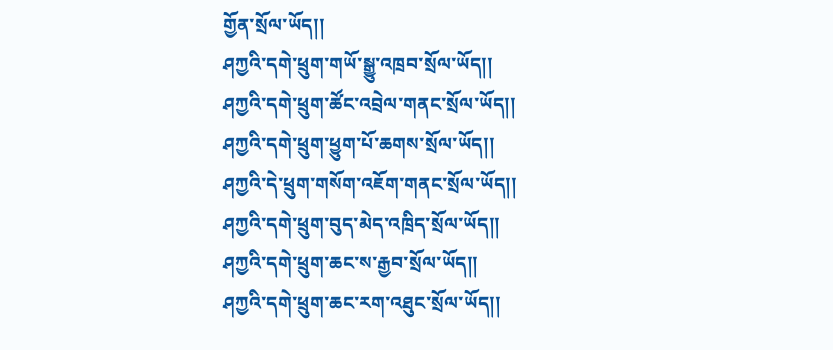གྱོན་སྲོལ་ཡོད།།
ཤཀྱའི་དགེ་ཕྲུག་གཡོ་སྒྱུ་འཁྲབ་སྲོལ་ཡོད།།
ཤཀྱའི་དགེ་ཕྲུག་ཚོང་འབྲེལ་གནང་སྲོལ་ཡོད།།
ཤཀྱའི་དགེ་ཕྲུག་ཕྱུག་པོ་ཆགས་སྲོལ་ཡོད།།
ཤཀྱའི་དེ་ཕྲུག་གསོག་འཇོག་གནང་སྲོལ་ཡོད།།
ཤཀྱའི་དགེ་ཕྲུག་བུད་མེད་འཁྲིད་སྲོལ་ཡོད།།
ཤཀྱའི་དགེ་ཕྲུག་ཆང་ས་རྒྱབ་སྲོལ་ཡོད།།
ཤཀྱའི་དགེ་ཕྲུག་ཆང་རག་འཐུང་སྲོལ་ཡོད།།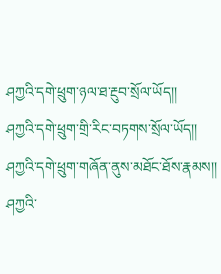ཤཀྱའི་དགེ་ཕྲུག་ཉལ་ཐ་རྔུབ་སྲོལ་ཡོད།།
ཤཀྱའི་དགེ་ཕྲུག་གྲི་རིང་བཏགས་སྲོལ་ཡོད།།
ཤཀྱའི་དགེ་ཕྲུག་གཞོན་ནུས་མཐོང་ཐོས་རྣམས།།
ཤཀྱའི་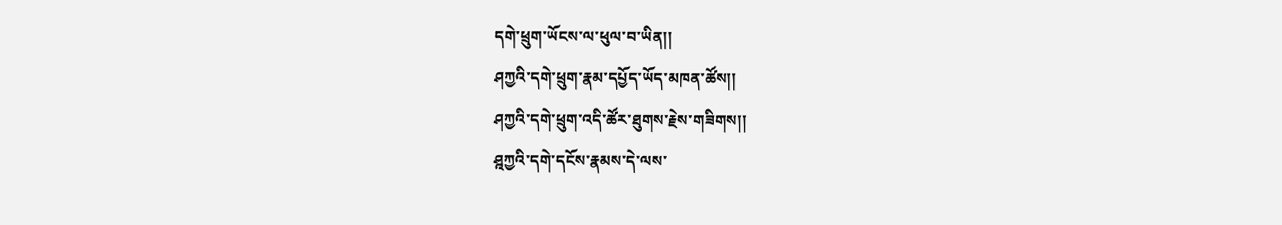དགེ་ཕྲུག་ཡོངས་ལ་ཕུལ་བ་ཡིན།།
ཤཀྱའི་དགེ་ཕྲུག་རྣམ་དཔྱོད་ཡོད་མཁན་ཚོས།།
ཤཀྱའི་དགེ་ཕྲུག་འདི་ཚོར་ཐུགས་རྗེས་གཟིགས།།
ཤྰཀྱའི་དགེ་དངོས་རྣམས་དེ་ལས་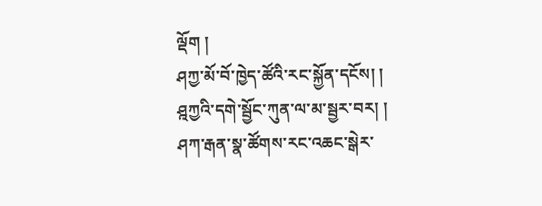ལྡོག །
ཤཀྱ་མོ་བོ་ཁྱེད་ཚོའི་རང་སྐྱོན་དངོས། །
ཤྰཀྱའི་དགེ་སྦྱོང་ཀུན་ལ་མ་སྦྱར་བར། །
ཤཀ་རྒན་སྣ་ཚོགས་རང་འཆང་སྒེར་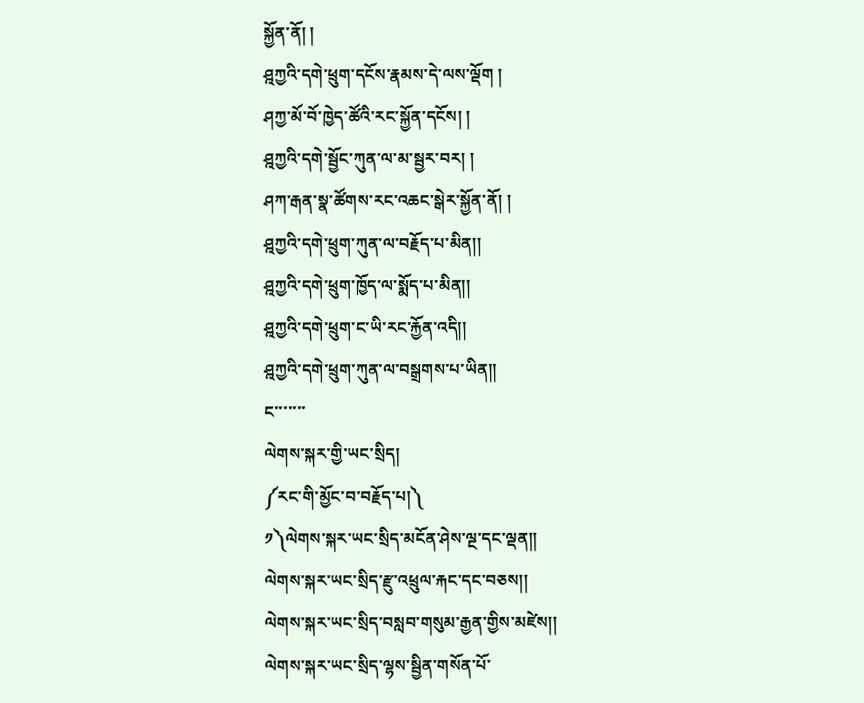སྐྱོན་ནོ། །
ཤྰཀྱའི་དགེ་ཕྲུག་དངོས་རྣམས་དེ་ལས་ལྡོག །
ཤཀྱ་མོ་བོ་ཁྱེད་ཚོའི་རང་སྐྱོན་དངོས། །
ཤྰཀྱའི་དགེ་སྦྱོང་ཀུན་ལ་མ་སྦྱར་བར། །
ཤཀ་རྒན་སྣ་ཚོགས་རང་འཆང་སྒེར་སྐྱོན་ནོ། །
ཤྰཀྱའི་དགེ་ཕྲུག་ཀུན་ལ་བརྗོད་པ་མིན།།
ཤྰཀྱའི་དགེ་ཕྲུག་ཁྱོད་ལ་སྨོད་པ་མིན།།
ཤྰཀྱའི་དགེ་ཕྲུག་ང་ཡི་རང་རྐྱོན་འདི།།
ཤྰཀྱའི་དགེ་ཕྲུག་ཀུན་ལ་བསྒྲགས་པ་ཡིན།།
ང་་་་་་་
ལེགས་སྐར་གྱི་ཡང་སྲིད།
༼རང་གི་མྱོང་བ་བརྗོད་པ།༽
༡༽ལེགས་སྐར་ཡང་སྲིད་མངོན་ཤེས་ལྔ་དང་ལྡན།།
ལེགས་སྐར་ཡང་སྲིད་རྫུ་འཕྲུལ་རྐང་དང་བཅས།།
ལེགས་སྐར་ཡང་སྲིད་བསླབ་གསུམ་རྒྱན་གྱིས་མཛེས།།
ལེགས་སྐར་ཡང་སྲིད་ལྷས་སྦྱིན་གསོན་པོ་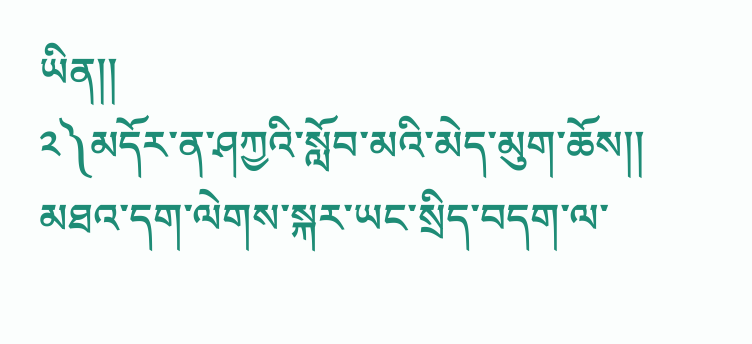ཡིན།།
༢༽མདོར་ན་ཤཀྱའི་སློབ་མའི་མེད་མུག་ཆོས།།
མཐའ་དག་ལེགས་སྐར་ཡང་སྲིད་བདག་ལ་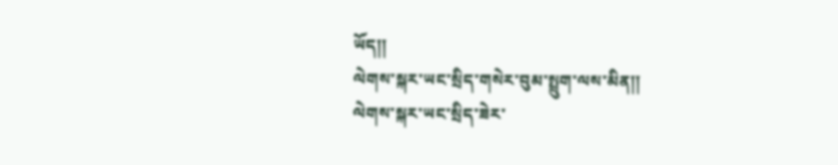ཡོད།།
ལེགས་སྐར་ཡང་སྲིད་གསེར་བུམ་སྤྲུག་ལས་མིན།།
ལེགས་སྐར་ཡང་སྲིད་ཟེར་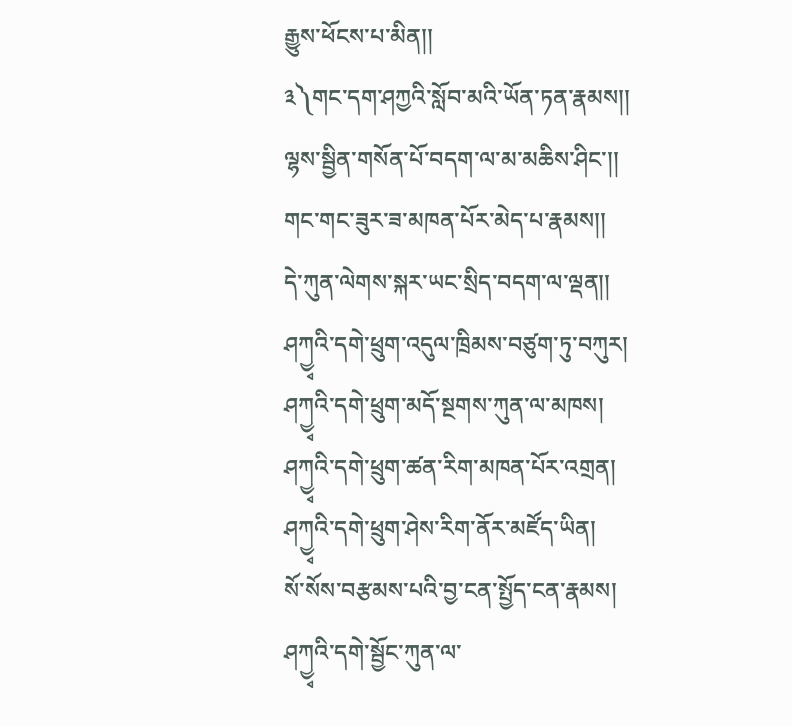རྒྱུས་ཕོངས་པ་མིན།།
༣༽གང་དག་ཤཀྱའི་སློབ་མའི་ཡོན་ཏན་རྣམས།།
ལྷས་སྦྱིན་གསོན་པོ་བདག་ལ་མ་མཆིས་ཤིང་།།
གང་གང་ཟུར་ཟ་མཁན་པོར་མེད་པ་རྣམས།།
དེ་ཀུན་ལེགས་སྐར་ཡང་སྲིད་བདག་ལ་ལྡན།།
ཤཀྱྭའི་དགེ་ཕྲུག་འདུལ་ཁྲིམས་བཙུག་ཏུ་བཀུར།
ཤཀྱྭའི་དགེ་ཕྲུག་མདོ་སྔགས་ཀུན་ལ་མཁས།
ཤཀྱྭའི་དགེ་ཕྲུག་ཚན་རིག་མཁན་པོར་འགྲན།
ཤཀྱྭའི་དགེ་ཕྲུག་ཤེས་རིག་ནོར་མཛོད་ཡིན།
སོ་སོས་བརྩམས་པའི་བྱ་ངན་སྤྱོད་ངན་རྣམས།
ཤཀྱྭའི་དགེ་སྦྱོང་ཀུན་ལ་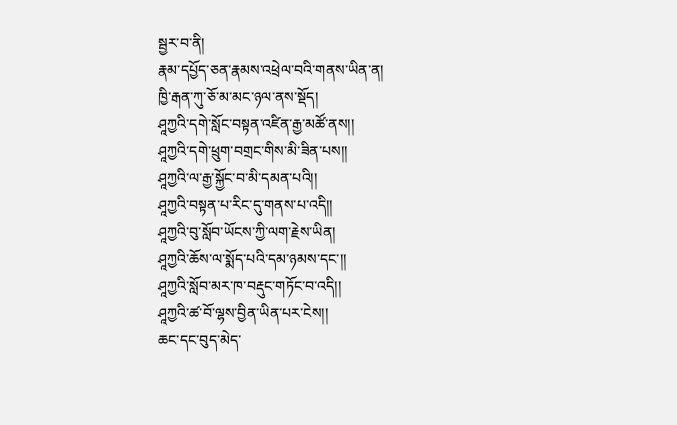སྦྱར་བ་ནི།
རྣམ་དཔྱོད་ཅན་རྣམས་འཕྲེལ་བའི་གནས་ཡིན་ན།
ཁྱི་རྒན་ཀུ་ཅོ་མ་མང་ཉལ་ནས་སྡོད།
ཤཱཀྱའི་དགེ་སློང་བསྟན་འཛིན་རྒྱ་མཚོ་ནས།།
ཤཱཀྱའི་དགེ་ཕྲུག་བགྲང་གིས་མི་ཟིན་པས།།
ཤཱཀྱའི་ལ་རྒྱ་སྐྱོང་བ་མི་དམན་པའི།།
ཤཱཀྱའི་བསྟན་པ་རིང་དུ་གནས་པ་འདི།།
ཤཱཀྱའི་བུ་སློབ་ཡོངས་ཀྱི་ལག་རྗེས་ཡིན།
ཤཱཀྱའི་ཆོས་ལ་སྨོད་པའི་དམ་ཉམས་དང་།།
ཤཱཀྱའི་སློབ་མར་ཁ་བརྡུང་གཏོང་བ་འདི།།
ཤཱཀྱའི་ཚ་བོ་ལྷས་བྱིན་ཡིན་པར་ངེས།།
ཆང་དང་བུད་མེད་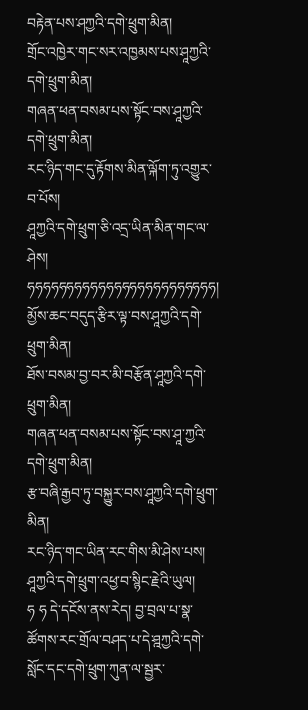བརྟེན་པས་ཤཀྱའི་དགེ་ཕྲུག་མིན།
གྲོང་འཁྱེར་གང་སར་འཁྱམས་པས་ཤཱཀྱའི་དགེ་ཕྲུག་མིན།
གཞན་ཕན་བསམ་པས་སྟོང་བས་ཤཱཀྱའི་དགེ་ཕྲུག་མིན།
རང་ཉིད་གང་དུ་རྟོགས་མིན་ལྐོག་ཏུ་འགྱུར་བ་པོས།
ཤཱཀྱའི་དགེ་ཕྲུག་ཅི་འདྲ་ཡིན་མིན་གང་ལ་ཤེས།
ཧཧཧཧཧཧཧཧཧཧཧཧཧཧཧཧཧཧཧཧཧཧཧཧ།
མྱོས་ཆང་བདུད་རྩིར་ལྟ་བས་ཤཱཀྱའི་དགེ་ཕྲུག་མིན།
ཐོས་བསམ་བྱ་བར་མི་བརྩོན་ཤཱཀྱའི་དགེ་ཕྲུག་མིན།
གཞན་ཕན་བསམ་པས་སྟོང་བས་ཤཱ་ཀྱའི་དགེ་ཕྲུག་མིན།
རྩ་བཞི་རྒྱབ་ཏུ་བསྐྱུར་བས་ཤཱཀྱའི་དགེ་ཕྲུག་མིན།
རང་ཉིད་གང་ཡིན་རང་གིས་མི་ཤེས་པས།
ཤཱཀྱའི་དགེ་ཕྲུག་འཕྱ་བ་སྙིང་རྗེའི་ཡུལ།
ཧ ཧ དེ་དངོས་ནས་རེད། བྱ་བྲལ་པ་སྣ་ཚོགས་རང་གྲོལ་བཤད་པ་དེ་ཤྰཀྱའི་དགེ་སློང་དང་དགེ་ཕྲུག་ཀུན་ལ་སྦྱར་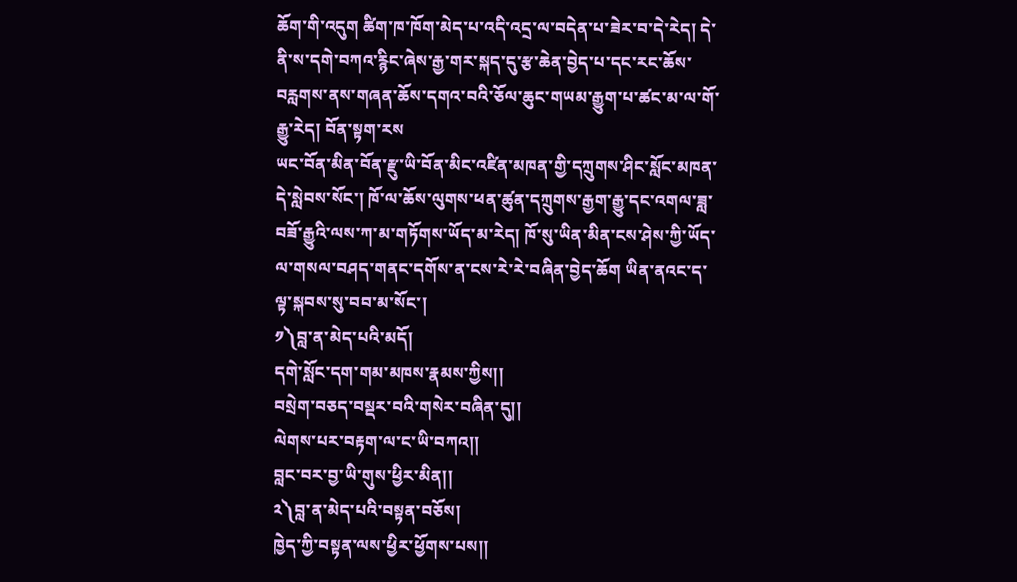ཆོག་གི་འདུག ཚིག་ཁ་ཁོག་མེད་པ་འདི་འདྲ་ལ་བདེན་པ་ཟེར་བ་དེ་རེད། དེ་ནི་ས་དགེ་བཀའ་རྙིང་ཞེས་རྒྱ་གར་སྐད་དུ་རྩ་ཆེན་བྱེད་པ་དང་རང་ཆོས་བརླགས་ནས་གཞན་ཆོས་དགའ་བའི་ཅོལ་ཆུང་གཡམ་རྒྱུག་པ་ཚང་མ་ལ་གོ་རྒྱུ་རེད། བོན་སྟག་རས
ཡང་བོན་མིན་བོན་རྫུ་ཡི་བོན་མིང་འཛིན་མཁན་གྱི་དཀྲུགས་ཤིང་སློང་མཁན་དེ་སླེབས་སོང་། ཁོ་ལ་ཆོས་ལུགས་ཕན་ཚུན་དཀྲུགས་རྒྱག་རྒྱུ་དང་འགལ་ཟླ་བཟོ་རྒྱུའི་ལས་ཀ་མ་གཏོགས་ཡོད་མ་རེད། ཁོ་སུ་ཡིན་མིན་ངས་ཤེས་ཀྱི་ཡོད་ལ་གསལ་བཤད་གནང་དགོས་ན་ངས་རེ་རེ་བཞིན་བྱེད་ཆོག ཡིན་ནའང་ད་ལྟ་སྐབས་སུ་བབ་མ་སོང་།
༡༽བླ་ན་མེད་པའི་མདོ།
དགེ་སློང་དག་གམ་མཁས་རྣམས་ཀྱིས།།
བསྲེག་བཅད་བསྡར་བའི་གསེར་བཞིན་དུ།།
ལེགས་པར་བརྟག་ལ་ང་ཡི་བཀའ།།
བླང་བར་བྱ་ཡི་གུས་ཕྱིར་མིན།།
༢༽བླ་ན་མེད་པའི་བསྟན་བཅོས།
ཁྱེད་ཀྱི་བསྟན་ལས་ཕྱིར་ཕྱོགས་པས།།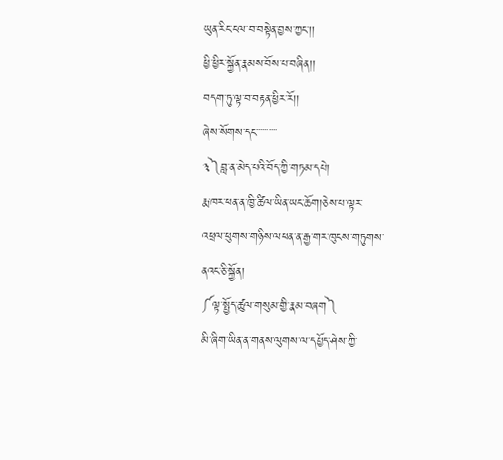ཡུན་རིང་ངལ་བ་བསྟེན་བྱས་ཀྱང་།།
ཕྱི་ཕྱིར་སྐྱོན་རྣམས་བོས་པ་བཞིན།།
བདག་ཏུ་ལྟ་བ་བརྟན་ཕྱིར་རོ།།
ཞེས་སོགས་དང་་་་་་་་་་
༣༽བླ་ན་མེད་པའི་བོད་ཀྱི་གཏམ་དཔེ།
རྨ་ཁར་ཕན་ན་ཁྱི་ཚིལ་ཡིན་ཡང་ཆོག།ཅེས་པ་ལྟར་
འཕྲལ་ཕུགས་གཉིས་ལཕན་ན་རྒྱ་གར་ཁུངས་གཏུགས་
ནའང་ཅི་སྐྱོན།
༼ལྟ་སྤྱོད་ཚུལ་གསུམ་གྱི་རྣམ་བཞག༽
མི་ཞིག་ཡིན་ན་གནས་ལུགས་ལ་དཔྱོད་ཤེས་ཀྱི་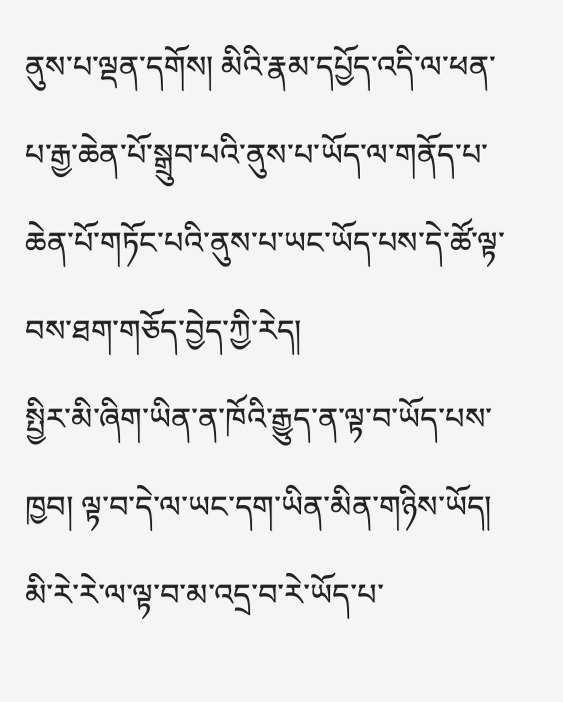ནུས་པ་ལྡན་དགོས། མིའི་རྣམ་དཔྱོད་འདི་ལ་ཕན་པ་རྒྱ་ཆེན་པོ་སྒྲུབ་པའི་ནུས་པ་ཡོད་ལ་གནོད་པ་ཆེན་པོ་གཏོང་པའི་ནུས་པ་ཡང་ཡོད་པས་དེ་ཚོ་ལྟ་བས་ཐག་གཅོད་བྱེད་ཀྱི་རེད།
སྤྱིར་མི་ཞིག་ཡིན་ན་ཁོའི་རྒྱུད་ན་ལྟ་བ་ཡོད་པས་ཁྱབ། ལྟ་བ་དེ་ལ་ཡང་དག་ཡིན་མིན་གཉིས་ཡོད། མི་རེ་རེ་ལ་ལྟ་བ་མ་འདྲ་བ་རེ་ཡོད་པ་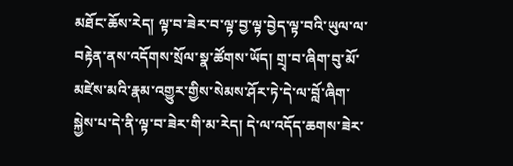མཐོང་ཆོས་རེད། ལྟ་བ་ཟེར་བ་ལྟ་བྱ་ལྟ་བྱེད་ལྟ་བའི་ཡུལ་ལ་བརྟེན་ནས་འདོགས་སྲོལ་སྣ་ཚོགས་ཡོད། གྲྭ་བ་ཞིག་བུ་མོ་མཛེས་མའི་རྣམ་འགྱུར་གྱིས་སེམས་ཤོར་ཏེ་དེ་ལ་བློ་ཞིག་སྐྱེས་པ་དེ་ནི་ལྟ་བ་ཟེར་གི་མ་རེད། དེ་ལ་འདོད་ཆགས་ཟེར་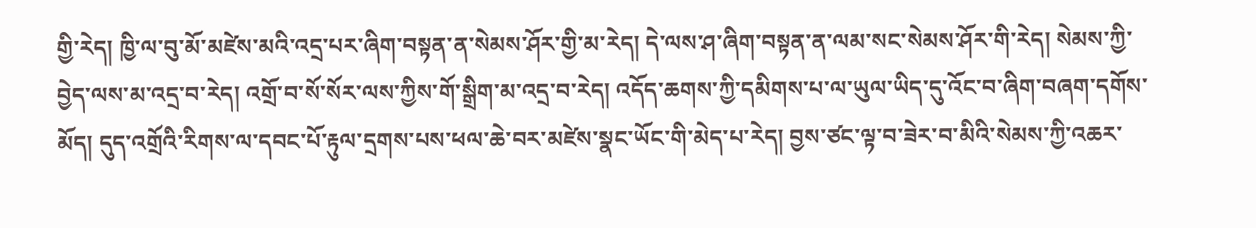གྱི་རེད། ཁྱི་ལ་བུ་མོ་མཛེས་མའི་འདྲ་པར་ཞིག་བསྟན་ན་སེམས་ཤོར་གྱི་མ་རེད། དེ་ལས་ཤ་ཞིག་བསྟན་ན་ལམ་སང་སེམས་ཤོར་གི་རེད། སེམས་ཀྱི་བྱེད་ལས་མ་འདྲ་བ་རེད། འགྲོ་བ་སོ་སོར་ལས་ཀྱིས་གོ་སྒྲིག་མ་འདྲ་བ་རེད། འདོད་ཆགས་ཀྱི་དམིགས་པ་ལ་ཡུལ་ཡིད་དུ་འོང་བ་ཞིག་བཞག་དགོས་མོད། དུད་འགྲོའི་རིགས་ལ་དབང་པོ་རྟུལ་དྲགས་པས་ཕལ་ཆེ་བར་མཛེས་སྣང་ཡོང་གི་མེད་པ་རེད། བྱས་ཙང་ལྟ་བ་ཟེར་བ་མིའི་སེམས་ཀྱི་འཆར་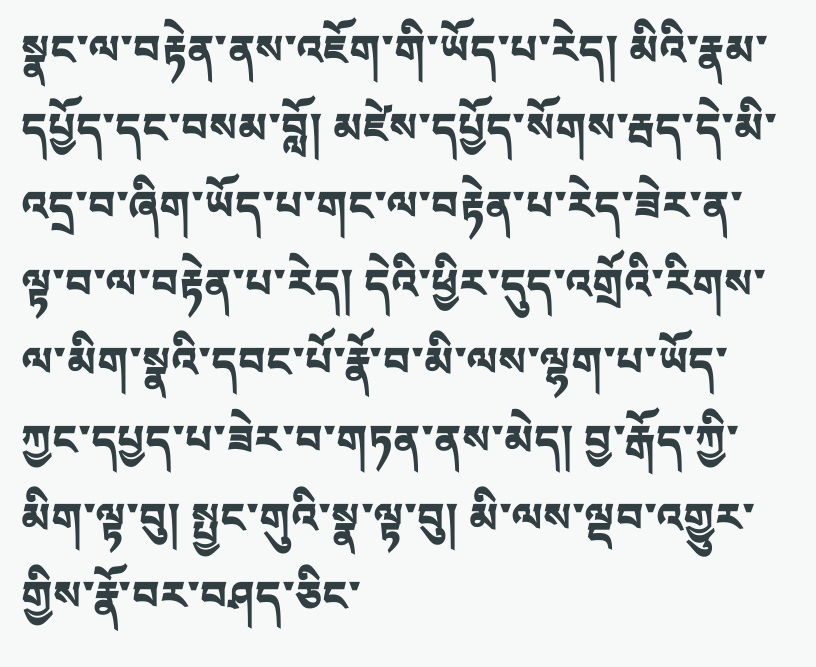སྣང་ལ་བརྟེན་ནས་འཇོག་གི་ཡོད་པ་རེད། མིའི་རྣམ་དཔྱོད་དང་བསམ་བློ། མཛེས་དཔྱོད་སོགས་རྦད་དེ་མི་འདྲ་བ་ཞིག་ཡོད་པ་གང་ལ་བརྟེན་པ་རེད་ཟེར་ན་ལྟ་བ་ལ་བརྟེན་པ་རེད། དེའི་ཕྱིར་དུད་འགྲོའི་རིགས་ལ་མིག་སྣའི་དབང་པོ་རྣོ་བ་མི་ལས་ལྷག་པ་ཡོད་ཀྱང་དཔྱད་པ་ཟེར་བ་གཏན་ནས་མེད། བྱ་རྒོད་ཀྱི་མིག་ལྟ་བུ། སྤྱང་གུའི་སྣ་ལྟ་བུ། མི་ལས་ལྡབ་འགྱུར་གྱིས་རྣོ་བར་བཤད་ཅིང་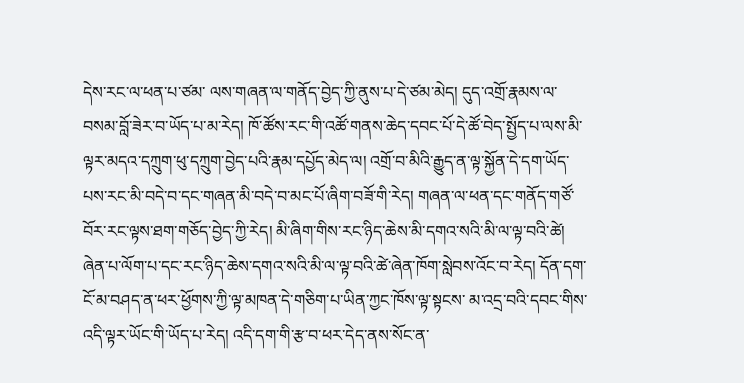དེས་རང་ལ་ཕན་པ་ཙམ་ ལས་གཞན་ལ་གནོད་བྱེད་ཀྱི་ནུས་པ་དེ་ཙམ་མེད། དུད་འགྲོ་རྣམས་ལ་བསམ་བློ་ཟེར་བ་ཡོད་པ་མ་རེད། ཁོ་ཚོས་རང་གི་འཚོ་གནས་ཆེད་དབང་པོ་དེ་ཚོ་བེད་སྤྱོད་པ་ལས་མི་ལྟར་མདའ་དཀྲུག་ཕུ་དཀྲུག་བྱེད་པའི་རྣམ་དཔྱོད་མེད་ལ། འགྲོ་བ་མིའི་རྒྱུད་ན་ལྟ་སྐྱོན་དེ་དག་ཡོད་པས་རང་མི་བདེ་བ་དང་གཞན་མི་བདེ་བ་མང་པོ་ཞིག་བཟོ་གི་རེད། གཞན་ལ་ཕན་དང་གནོད་གཙོ་བོར་རང་ལྟས་ཐག་གཅོད་བྱེད་ཀྱི་རེད། མི་ཞིག་གིས་རང་ཉིད་ཆེས་མི་དགའ་སའི་མི་ལ་ལྟ་བའི་ཚེ། ཞེན་པ་ལོག་པ་དང་རང་ཉིད་ཆེས་དགའ་སའི་མི་ལ་ལྟ་བའི་ཚེ་ཞེན་ཁོག་སླེབས་འོང་བ་རེད། དོན་དག་ངོ་མ་བཤད་ན་ཕར་ཕྱོགས་ཀྱི་ལྟ་མཁན་དེ་གཅིག་པ་ཡིན་ཀྱང་ཁོས་ལྟ་སྟངས་ མ་འདྲ་བའི་དབང་གིས་འདི་ལྟར་ཡོང་གི་ཡོད་པ་རེད། འདི་དག་གི་རྩ་བ་ཕར་དེད་ནས་སོང་ན་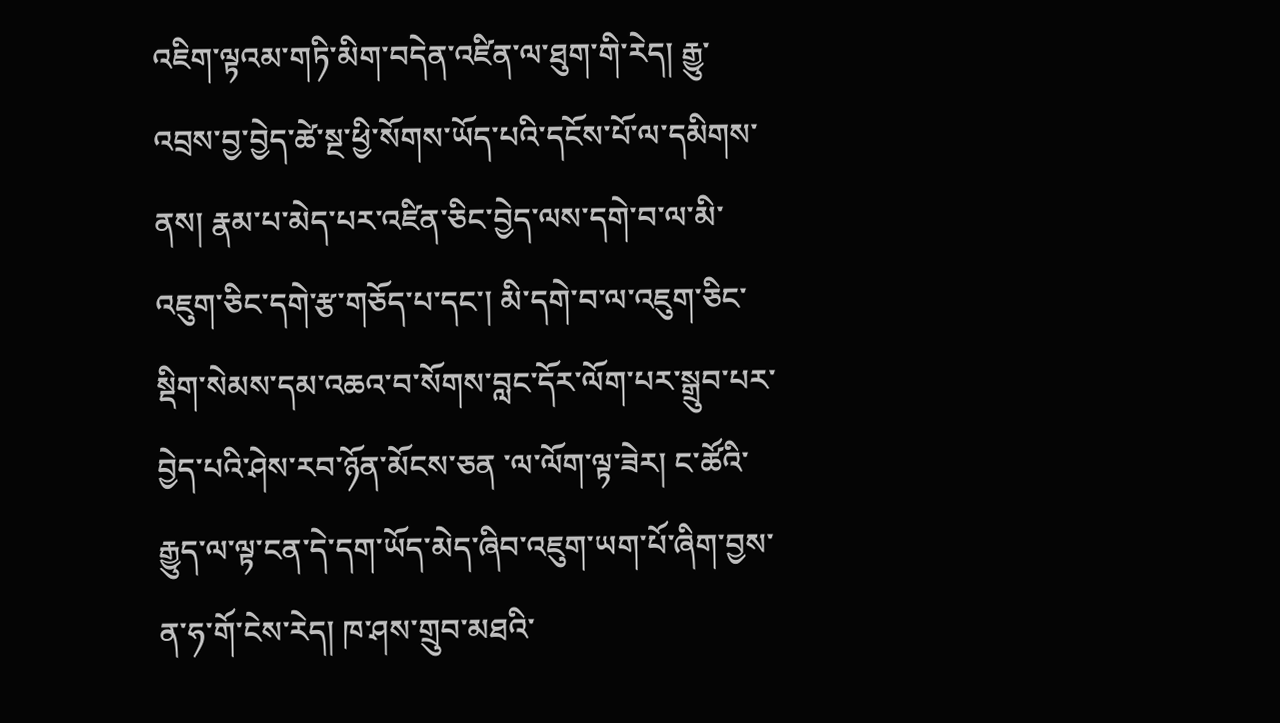འཇིག་ལྟའམ་གཏི་མིག་བདེན་འཛིན་ལ་ཐུག་གི་རེད། རྒྱུ་འབྲས་བྱ་བྱེད་ཚེ་སྔ་ཕྱི་སོགས་ཡོད་པའི་དངོས་པོ་ལ་དམིགས་ནས། རྣམ་པ་མེད་པར་འཛིན་ཅིང་བྱེད་ལས་དགེ་བ་ལ་མི་འཇུག་ཅིང་དགེ་རྩ་གཅོད་པ་དང་། མི་དགེ་བ་ལ་འཇུག་ཅིང་སྡིག་སེམས་དམ་འཆའ་བ་སོགས་བླང་དོར་ལོག་པར་སྒྲུབ་པར་བྱེད་པའི་ཤེས་རབ་ཉོན་མོངས་ཅན ་ལ་ལོག་ལྟ་ཟེར། ང་ཚོའི་རྒྱུད་ལ་ལྟ་ངན་དེ་དག་ཡོད་མེད་ཞིབ་འཇུག་ཡག་པོ་ཞིག་བྱས་ན་ཧ་གོ་ངེས་རེད། ཁ་ཤས་གྲུབ་མཐའི་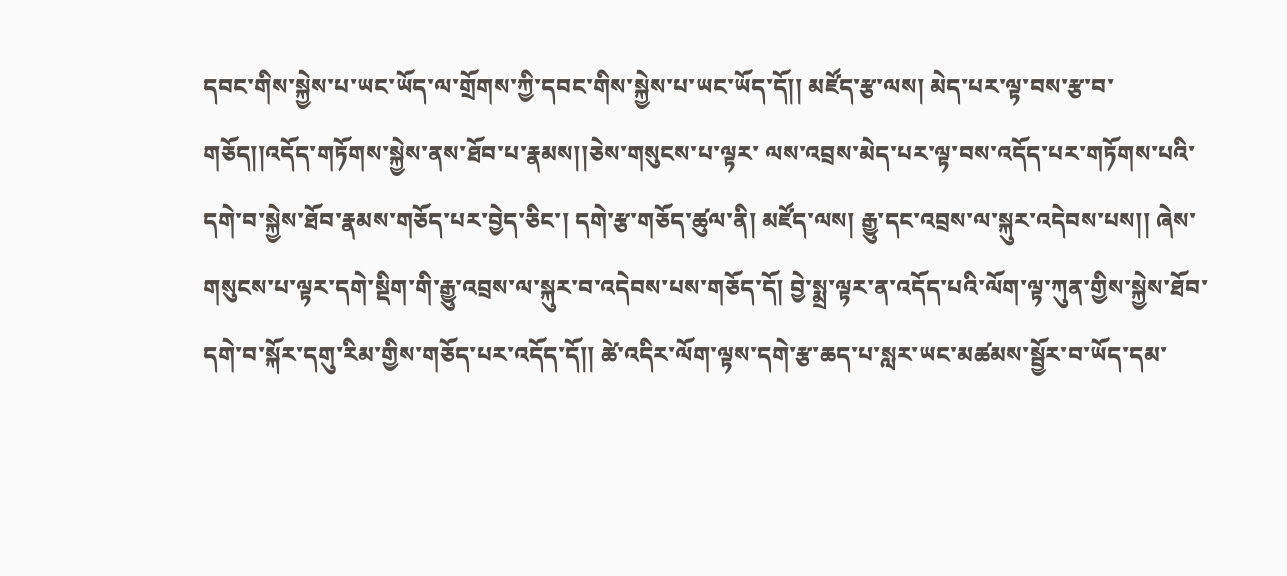དབང་གིས་སྐྱེས་པ་ཡང་ཡོད་ལ་གྲོགས་ཀྱི་དབང་གིས་སྐྱེས་པ་ཡང་ཡོད་དོ།། མཛོད་རྩ་ལས། མེད་པར་ལྟ་བས་རྩ་བ་གཅོད།།འདོད་གཏོགས་སྐྱེས་ནས་ཐོབ་པ་རྣམས།།ཅེས་གསུངས་པ་ལྟར་ ལས་འབྲས་མེད་པར་ལྟ་བས་འདོད་པར་གཏོགས་པའི་དགེ་བ་སྐྱེས་ཐོབ་རྣམས་གཅོད་པར་བྱེད་ཅིང་། དགེ་རྩ་གཅོད་ཚུལ་ནི། མཛོད་ལས། རྒྱུ་དང་འབྲས་ལ་སྐུར་འདེབས་པས།། ཞེས་གསུངས་པ་ལྟར་དགེ་སྡིག་གི་རྒྱུ་འབྲས་ལ་སྐུར་བ་འདེབས་པས་གཅོད་དོ། བྱེ་སྨྲ་ལྟར་ན་འདོད་པའི་ལོག་ལྟ་ཀུན་གྱིས་སྐྱེས་ཐོབ་དགེ་བ་སྐོར་དགུ་རིམ་གྱིས་གཅོད་པར་འདོད་དོ།། ཚེ་འདིར་ལོག་ལྟས་དགེ་རྩ་ཆད་པ་སླར་ཡང་མཚམས་སྦྱོར་བ་ཡོད་དམ་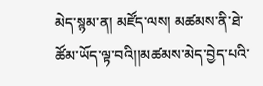མེད་སྙམ་ན། མཛོད་ལས། མཚམས་ནི་ཐེ་ཚོམ་ཡོད་ལྟ་བའི།།མཚམས་མེད་བྱེད་པའི་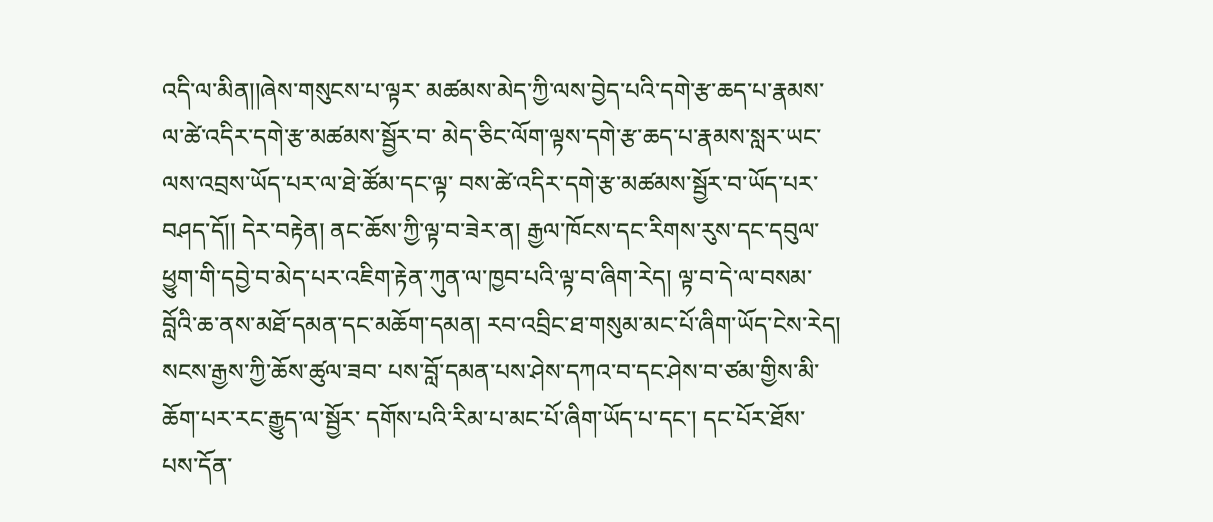འདི་ལ་མིན།།ཞེས་གསུངས་པ་ལྟར་ མཚམས་མེད་ཀྱི་ལས་བྱེད་པའི་དགེ་རྩ་ཆད་པ་རྣམས་ལ་ཚེ་འདིར་དགེ་རྩ་མཚམས་སྦྱོར་བ་ མེད་ཅིང་ལོག་ལྟས་དགེ་རྩ་ཆད་པ་རྣམས་སླར་ཡང་ལས་འབྲས་ཡོད་པར་ལ་ཐེ་ཚོམ་དང་ལྟ་ བས་ཚེ་འདིར་དགེ་རྩ་མཚམས་སྦྱོར་བ་ཡོད་པར་བཤད་དོ།། དེར་བརྟེན། ནང་ཆོས་ཀྱི་ལྟ་བ་ཟེར་ན། རྒྱལ་ཁོངས་དང་རིགས་རུས་དང་དབུལ་ཕྱུག་གི་དབྱེ་བ་མེད་པར་འཇིག་རྟེན་ཀུན་ལ་ཁྱབ་པའི་ལྟ་བ་ཞིག་རེད། ལྟ་བ་དེ་ལ་བསམ་བློའི་ཆ་ནས་མཐོ་དམན་དང་མཆོག་དམན། རབ་འབྲིང་ཐ་གསུམ་མང་པོ་ཞིག་ཡོད་ངེས་རེད། སངས་རྒྱས་ཀྱི་ཆོས་ཚུལ་ཟབ་ པས་བློ་དམན་པས་ཤེས་དཀའ་བ་དང་ཤེས་བ་ཙམ་གྱིས་མི་ཆོག་པར་རང་རྒྱུད་ལ་སྦྱོར་ དགོས་པའི་རིམ་པ་མང་པོ་ཞིག་ཡོད་པ་དང་། དང་པོར་ཐོས་པས་དོན་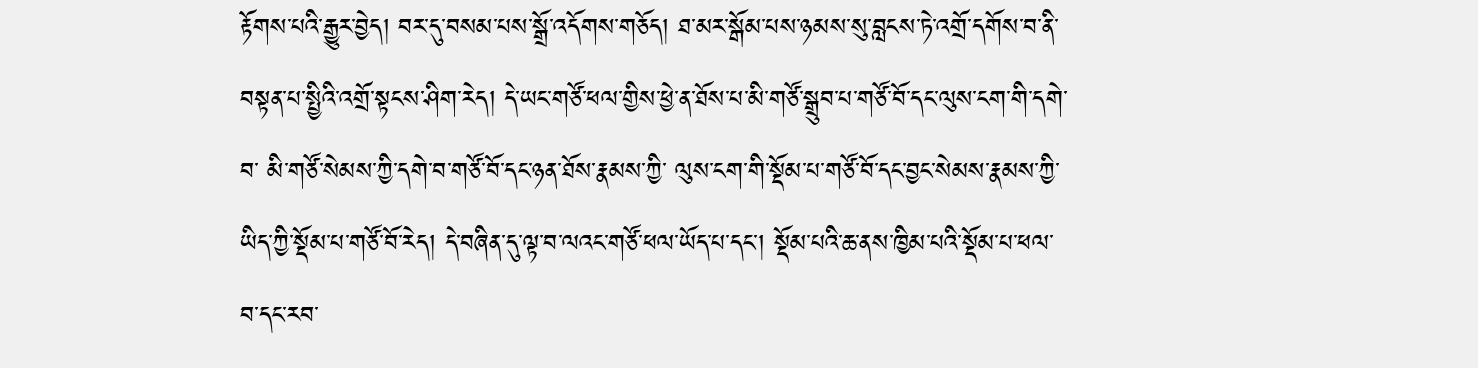རྟོགས་པའི་རྒྱུར་བྱེད། བར་དུ་བསམ་པས་སྒྲོ་འདོགས་གཅོད། ཐ་མར་སྒོམ་པས་ཉམས་སུ་བླངས་ཏེ་འགྲོ་དགོས་བ་ནི་བསྟན་པ་སྤྱིའི་འགྲོ་སྟངས་ཤིག་རེད། དེ་ཡང་གཙོ་ཕལ་གྱིས་ཕྱེ་ན་ཐོས་པ་མི་གཙོ་སྒྲུབ་པ་གཙོ་བོ་དང་ལུས་ངག་གི་དགེ་བ་ མི་གཙོ་སེམས་ཀྱི་དགེ་བ་གཙོ་བོ་དང་ཉན་ཐོས་རྣམས་ཀྱི་ ལུས་ངག་གི་སྡོམ་པ་གཙོ་བོ་དང་བྱང་སེམས་རྣམས་ཀྱི་ཡིད་ཀྱི་སྡོམ་པ་གཙོ་བོ་རེད། དེ་བཞིན་དུ་ལྟ་བ་ལའང་གཙོ་ཕལ་ཡོད་པ་དང་། སྡོམ་པའི་ཆ་ནས་ཁྱིམ་པའི་སྡོམ་པ་ཕལ་བ་དང་རབ་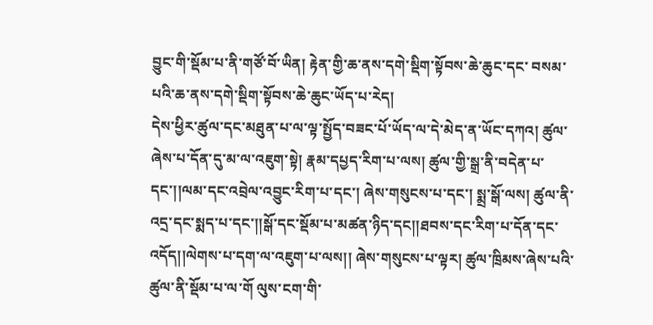བྱུང་གི་སྡོམ་པ་ནི་གཙོ་བོ་ཡིན། རྟེན་གྱི་ཆ་ནས་དགེ་སྡིག་སྟོབས་ཆེ་ཆུང་དང་ བསམ་པའི་ཆ་ནས་དགེ་སྡིག་སྟོབས་ཆེ་ཆུང་ཡོད་པ་རེད།
དེས་ཕྱིར་ཚུལ་དང་མཐུན་པ་ལ་ལྟ་སྤྱོད་བཟང་པོ་ཡོད་ལ་དེ་མེད་ན་ཡོང་དཀའ། ཚུལ་ཞེས་པ་དོན་དུ་མ་ལ་འཇུག་སྟེ། རྣམ་དཔྱད་རིག་པ་ལས། ཚུལ་གྱི་སྒྲ་ནི་བདེན་པ་དང་།།ལམ་དང་འབྲེལ་འབྱུང་རིག་པ་དང་། ཞེས་གསུངས་པ་དང་། སྨྲ་སྒོ་ལས། ཚུལ་ནི་འདྲ་དང་སྨད་པ་དང་།།སྒོ་དང་སྡོམ་པ་མཚན་ཉིད་དང།།ཐབས་དང་རིག་པ་དོན་དང་ འདོད།།ལེགས་པ་དག་ལ་འཇུག་པ་ལས།། ཞེས་གསུངས་པ་ལྟར། ཚུལ་ཁྲིམས་ཞེས་པའི་ཚུལ་ནི་སྡོམ་པ་ལ་གོ ལུས་ངག་གི་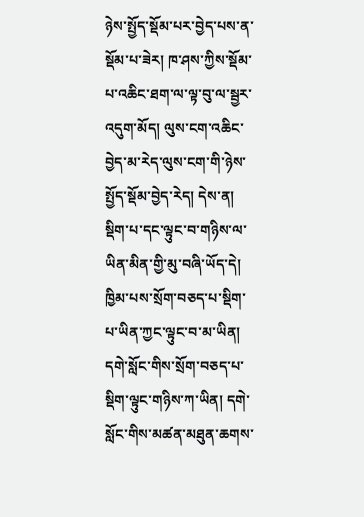ཉེས་སྤྱོད་སྡོམ་པར་བྱེད་པས་ན་སྡོམ་པ་ཟེར། ཁ་ཤས་ཀྱིས་སྡོམ་པ་འཆིང་ཐག་ལ་ལྟ་བུ་ལ་སྦྱར་འདུག་མོད། ལུས་ངག་འཆིང་བྱེད་མ་རེད་ལུས་ངག་གི་ཉེས་སྤྱོད་སྡོམ་བྱེད་རེད། དེས་ན། སྡིག་པ་དང་ལྟུང་བ་གཉིས་ལ་ཡིན་མིན་གྱི་མུ་བཞི་ཡོད་དེ། ཁྱིམ་པས་སྲོག་བཅད་པ་སྡིག་པ་ཡིན་ཀྱང་ལྟུང་བ་མ་ཡིན། དགེ་སློང་གིས་སྲོག་བཅད་པ་སྡིག་ལྟུང་གཉིས་ཀ་ཡིན། དགེ་སློང་གིས་མཚན་མཐུན་ཆགས་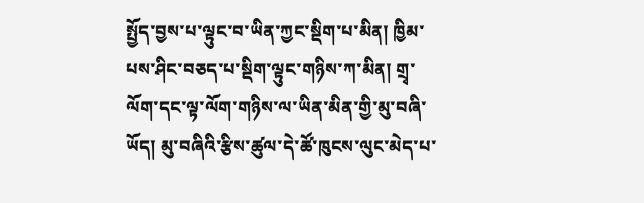སྤྱོད་བྱས་པ་ལྟུང་བ་ཡིན་ཀྱང་སྡིག་པ་མིན། ཁྱིམ་པས་ཤིང་བཅད་པ་སྡིག་ལྟུང་གཉིས་ཀ་མིན། གྲྭ་ལོག་དང་ལྟ་ལོག་གཉིས་ལ་ཡིན་མིན་གྱི་མུ་བཞི་ཡོད། མུ་བཞིའི་རྩིས་ཚུལ་དེ་ཚོ་ཁུངས་ལུང་མེད་པ་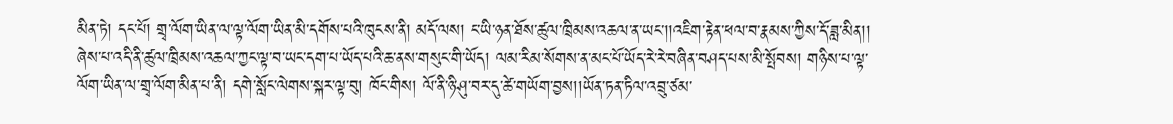མིན་ཏེ། དང་པོ། གྲྭ་ལོག་ཡིན་ལ་ལྟ་ལོག་ཡིན་མི་དགོས་པའི་ཁུངས་ནི། མདོ་ལས། ང་ཡི་ཉན་ཐོས་ཚུལ་ཁྲིམས་འཆལ་ན་ཡང་།།འཇིག་རྟེན་ཕལ་བ་རྣམས་ཀྱིས་དོ་ཟླ་མིན།། ཞེས་པ་འདི་ནི་ཚུལ་ཁྲིམས་འཆལ་ཀྱང་ལྟ་བ་ཡང་དག་པ་ཡོད་པའི་ཆ་ནས་གསུང་གི་ཡོད། ལམ་རིམ་སོགས་ན་མང་པོ་ཡོད་རེ་རེ་བཞིན་བཤད་པས་མི་སྤོབས། གཉིས་པ་ལྟ་ལོག་ཡིན་ལ་གྲྭ་ལོག་མིན་པ་ནི། དགེ་སློང་ལེགས་སྐར་ལྟ་བུ། ཁོང་གིས། ལོ་ནི་ཉི་ཤུ་བར་དུ་ཚེ་གཡོག་བྱས།།ཡོན་ཏན་ཏིལ་འབྲུ་ཙམ་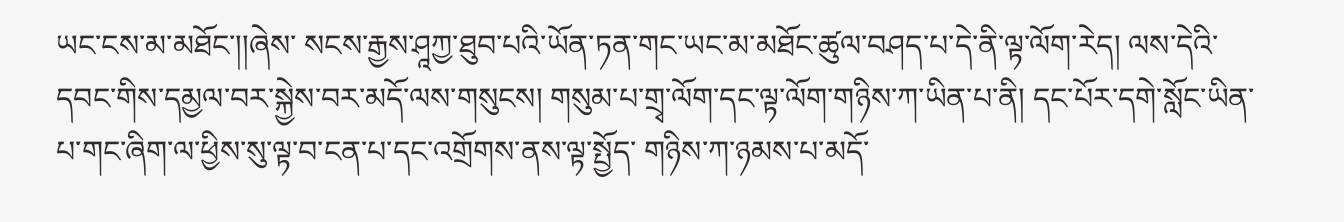ཡང་ངས་མ་མཐོང་།།ཞེས་ སངས་རྒྱས་ཤཱཀྱ་ཐུབ་པའི་ཡོན་ཏན་གང་ཡང་མ་མཐོང་ཚུལ་བཤད་པ་དེ་ནི་ལྟ་ལོག་རེད། ལས་དེའི་དབང་གིས་དམྱལ་བར་སྐྱེས་བར་མདོ་ལས་གསུངས། གསུམ་པ་གྲྭ་ལོག་དང་ལྟ་ལོག་གཉིས་ཀ་ཡིན་པ་ནི། དང་པོར་དགེ་སློང་ཡིན་པ་གང་ཞིག་ལ་ཕྱིས་སུ་ལྟ་བ་ངན་པ་དང་འགྲོགས་ནས་ལྟ་སྤྱོད་ གཉིས་ཀ་ཉམས་པ་མདོ་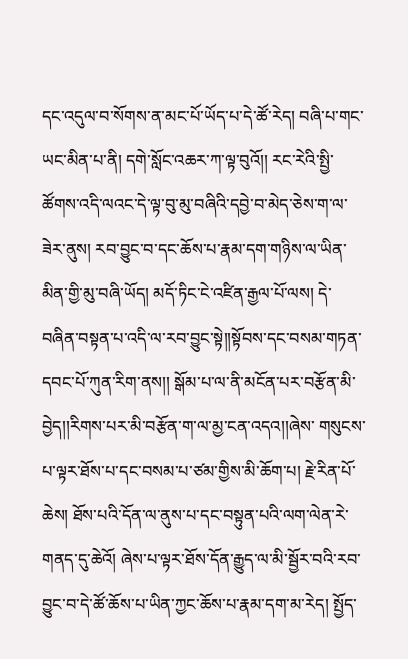དང་འདུལ་བ་སོགས་ན་མང་པོ་ཡོད་པ་དེ་ཚོ་རེད། བཞི་པ་གང་ཡང་མིན་པ་ནི། དགེ་སློང་འཆར་ཀ་ལྟ་བུའོ།། རང་རེའི་སྤྱི་ཚོགས་འདི་ལའང་དེ་ལྟ་བུ་མུ་བཞིའི་དབྱེ་བ་མེད་ཅེས་ག་ལ་ཟེར་ནུས། རབ་བྱུང་བ་དང་ཆོས་པ་རྣམ་དག་གཉིས་ལ་ཡིན་མིན་གྱི་མུ་བཞི་ཡོད། མདོ་ཏིང་ངེ་འཛིན་རྒྱལ་པོ་ལས། དེ་བཞིན་བསྟན་པ་འདི་ལ་རབ་བྱུང་སྟེ།།སྟོབས་དང་བསམ་གཏན་དབང་པོ་ཀུན་རིག་ནས།། སྒོམ་པ་ལ་ནི་མངོན་པར་བརྩོན་མི་བྱེད།།རིགས་པར་མི་བརྩོན་ག་ལ་མྱ་ངན་འདའ།།ཞེས་ གསུངས་པ་ལྟར་ཐོས་པ་དང་བསམ་པ་ཙམ་གྱིས་མི་ཆོག་པ། རྗེ་རིན་པོ་ཆེས། ཐོས་པའི་དོན་ལ་ནུས་པ་དང་བསྟུན་པའི་ལག་ལེན་རེ་གནད་དུ་ཆེའོ། ཞེས་པ་ལྟར་ཐོས་དོན་རྒྱུད་ལ་མི་སྦྱོར་བའི་རབ་བྱུང་བ་དེ་ཚོ་ཆོས་པ་ཡིན་ཀྱང་ཆོས་པ་རྣམ་དག་མ་རེད། སྤྱོད་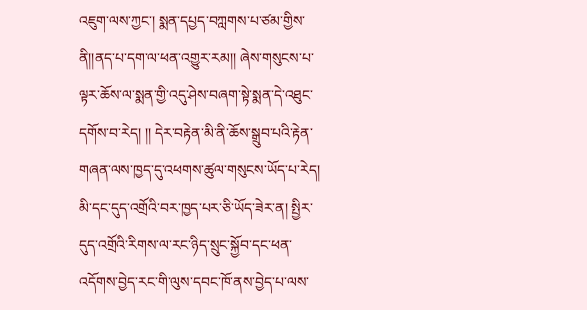འཇུག་ལས་ཀྱང་། སྨན་དཔྱད་བཀླགས་པ་ཙམ་གྱིས་ནི།།ནད་པ་དག་ལ་ཕན་འགྱུར་རམ།། ཞེས་གསུངས་པ་ལྟར་ཆོས་ལ་སྨན་གྱི་འདུ་ཤེས་བཞག་སྟེ་སྨན་དེ་འཐུང་དགོས་བ་རེད། །། དེར་བརྟེན་མི་ནི་ཆོས་སྒྲུབ་པའི་རྟེན་གཞན་ལས་ཁྱད་དུ་འཕགས་ཚུལ་གསུངས་ཡོད་པ་རེད།
མི་དང་དུད་འགྲོའི་བར་ཁྱད་པར་ཅི་ཡོད་ཟེར་ན། སྤྱིར་དུད་འགྲོའི་རིགས་ལ་རང་ཉིད་སྲུང་སྐྱོབ་དང་ཕན་འདོགས་བྱེད་རང་གི་ལུས་དབང་ཁོ་ནས་བྱེད་པ་ལས་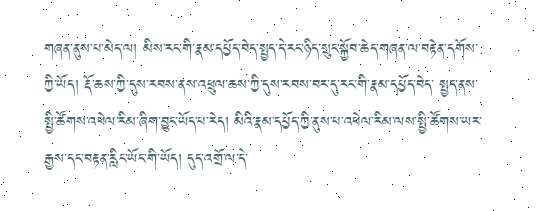གཞན་ནུས་པ་མེད་ལ། མིས་རང་གི་རྣམ་དཔྱོད་བེད་སྤྱད་དེ་རང་ཉིད་སྲུང་སྐྱོབ་ཆེད་གཞན་ལ་བརྟེན་དགོས་ཀྱི་ཡོད། རྡོ་ཆས་ཀྱི་དུས་རབས་ནས་འཕྲུལ་ཆས་ཀྱི་དུས་རབས་བར་དུ་རང་གི་རྣམ་དཔྱོད་བེད་ སྤྱད་ནས་སྤྱི་ཚོགས་འཕེལ་རིམ་ཞིག་བྱུང་ཡོད་པ་རེད། མིའི་རྣམ་དཔྱོད་ཀྱི་ནུས་པ་འཕེལ་རིམ་ལས་སྤྱི་ཚོགས་ཡར་རྒྱས་དང་བརྟན་རླིང་ཡོང་གི་ཡོད། དུད་འགྲོ་ལ་དེ་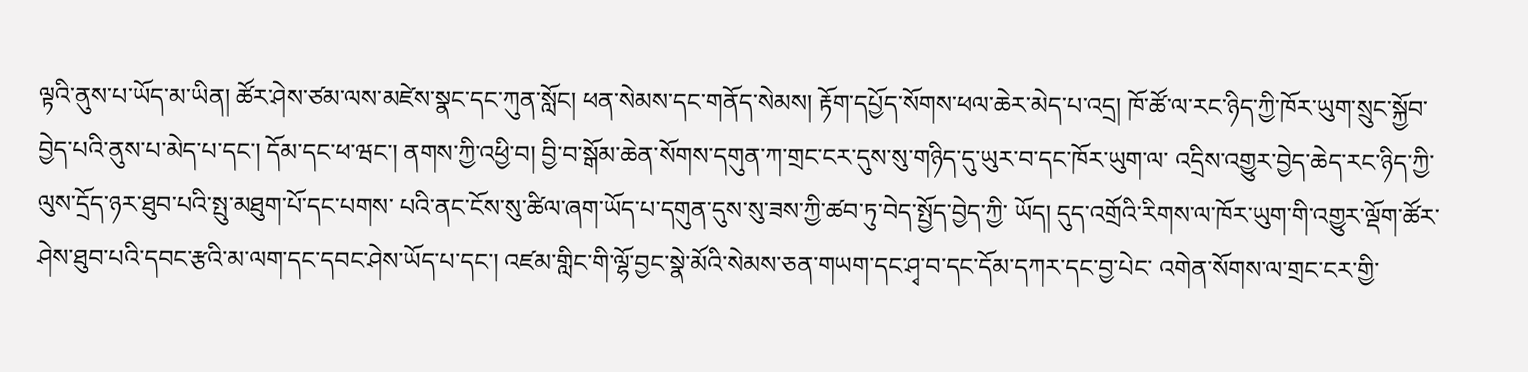ལྟའི་ནུས་པ་ཡོད་མ་ཡིན། ཚོར་ཤེས་ཙམ་ལས་མཛེས་སྣང་དང་ཀུན་སློང། ཕན་སེམས་དང་གནོད་སེམས། རྟོག་དཔྱོད་སོགས་ཕལ་ཆེར་མེད་པ་འདྲ། ཁོ་ཚོ་ལ་རང་ཉིད་ཀྱི་ཁོར་ཡུག་སྲུང་སྐྱོབ་བྱེད་པའི་ནུས་པ་མེད་པ་དང་། དོམ་དང་ཕ་ཝང་། ནགས་ཀྱི་འཕྱི་བ། བྱི་བ་སྒོམ་ཆེན་སོགས་དགུན་ཀ་གྲང་ངར་དུས་སུ་གཉིད་དུ་ཡུར་བ་དང་ཁོར་ཡུག་ལ་ འདྲིས་འགྱུར་བྱེད་ཆེད་རང་ཉིད་ཀྱི་ལུས་དྲོད་ཉར་ཐུབ་པའི་སྤུ་མཐུག་པོ་དང་པགས་ པའི་ནང་ངོས་སུ་ཚིལ་ཞག་ཡོད་པ་དགུན་དུས་སུ་ཟས་ཀྱི་ཚབ་ཏུ་བེད་སྤྱོད་བྱེད་ཀྱི་ ཡོད། དུད་འགྲོའི་རིགས་ལ་ཁོར་ཡུག་གི་འགྱུར་ལྡོག་ཚོར་ཤེས་ཐུབ་པའི་དབང་རྩའི་མ་ལག་དང་དབང་ཤེས་ཡོད་པ་དང་། འཛམ་གླིང་གི་ལྷོ་བྱང་སྣེ་མོའི་སེམས་ཅན་གཡག་དང་ཤྭ་བ་དང་དོམ་དཀར་དང་བྱ་པེང་ འགེན་སོགས་ལ་གྲང་ངར་གྱི་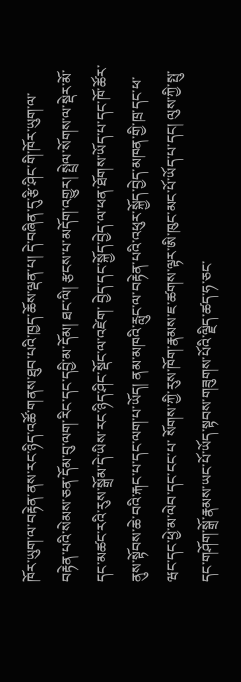ཁོར་ཡུག་ལ་བརྟེན་ནས་རང་ཉིད་འཚོ་གནས་ཐུབ་པའི་ཁྱད་ཆོས་ལྡན་པ། དེ་བཞིན་དུ་རྩི་ཤིང་གི་ཁོར་ཡུག་ལ་བརྟེན་པའི་སེམས་ཅན་དོམ་བུ་ལག་རིང་དང་དབྱི་མ་དོམ། ཐང་ལི། རྩངས་པ་མདོག་འགྱུར། སྤྲེལ་སོགས་ལ་སྡེར་མོ་དང་མཚང་རའི་རུས་སྒྲོམ་དེ་ཡིས་རང་ཉིད་ཤིང་སྡོང་ལ་འཛེག་ བྱེད་དང་སྐྱོད་བྱེད་ལ་ཕན་ཐོགས་ཡོད་པ་དང་ཁོ་ཚོར་ནུས་སྟོབས་ཆེ་བའི་རྐང་པ་དང་ལག་པ་ཡོད། ནམ་མཁའི་རླུང་ལ་བརྟེན་པའི་འཕུར་སྐྱོད་བྱེད་མཁན་གྱི་ཁྲ་དང་ཕ་ཝང་དང་ཕྱེ་མ་ལེབ་དང་ངང་པ་ སོགས་ཀྱི་རུས་ཁོག་རྣམས་ཇ་ཚགས་ལྟར་ཨི་ཁུང་མང་པོ་ཡོད་པ་དང། ལུས་ཀྱི་སྤུ་དང་གཤོག་སྒྲོ་རྣམས་ཡང་པོ་ཡོད་སྟབས་གཟུགས་པོའི་ལྗིད་ཚད་ཧ་ཅང་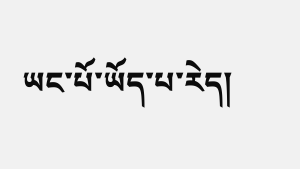ཡང་པོ་ཡོད་པ་རེད།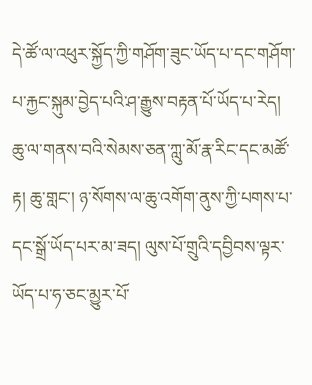དེ་ཚོ་ལ་འཕུར་སྐྱོད་ཀྱི་གཤོག་ཟུང་ཡོད་པ་དང་གཤོག་པ་རྐྱང་སྐུམ་བྱེད་པའི་ཤ་རྒྱུས་བརྟན་པོ་ཡོད་པ་རེད། ཆུ་ལ་གནས་བའི་སེམས་ཅན་ཀླུ་མོ་རྣ་རིང་དང་མཚོ་རྟ། ཆུ་གླང་། ཉ་སོགས་ལ་ཆུ་འགོག་ནུས་ཀྱི་པགས་པ་དང་སྒྲོ་ཡོད་པར་མ་ཟད། ལུས་པོ་གྲུའི་དབྱིབས་ལྟར་ཡོད་པ་ཧ་ཅང་མྱུར་པོ་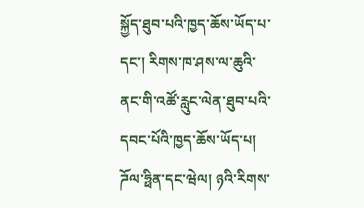སྐྱོད་ཐུབ་པའི་ཁྱད་ཆོས་ཡོད་པ་ དང་། རིགས་ཁ་ཤས་ལ་ཆུའི་ནང་གི་འཚོ་རླུང་ལེན་ཐུབ་པའི་དབང་པོའི་ཁྱད་ཆོས་ཡོད་པ། ཌོལ་ཧྥིན་དང་ཝེལ། ཉའི་རིགས་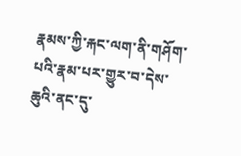རྣམས་ཀྱི་རྐང་ལག་ནི་གཤོག་པའི་རྣམ་པར་གྱུར་བ་དེས་ཆུའི་ནང་དུ་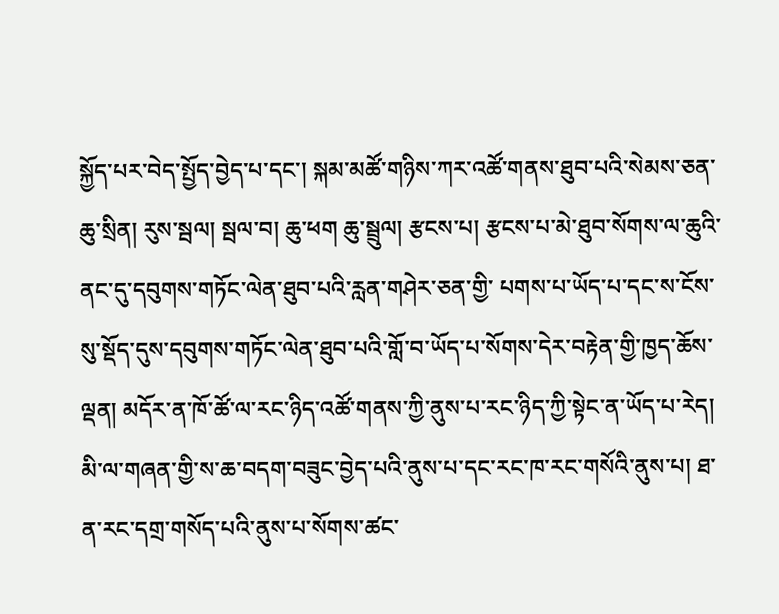སྐྱོད་པར་བེད་སྤྱོད་བྱེད་པ་དང་། སྐམ་མཚོ་གཉིས་ཀར་འཚོ་གནས་ཐུབ་པའི་སེམས་ཅན་ཆུ་སྲིན། རུས་སྦལ། སྦལ་བ། ཆུ་ཕག ཆུ་སྦྲུལ། རྩངས་པ། རྩངས་པ་མེ་ཐུབ་སོགས་ལ་ཆུའི་ནང་དུ་དབུགས་གཏོང་ལེན་ཐུབ་པའི་རླན་གཤེར་ཅན་གྱི་ པགས་པ་ཡོད་པ་དང་ས་ངོས་སུ་སྡོད་དུས་དབུགས་གཏོང་ལེན་ཐུབ་པའི་གློ་བ་ཡོད་པ་སོགས་དེར་བརྟེན་གྱི་ཁྱད་ཆོས་ལྡན། མདོར་ན་ཁོ་ཚོ་ལ་རང་ཉིད་འཚོ་གནས་ཀྱི་ནུས་པ་རང་ཉིད་ཀྱི་སྟེང་ན་ཡོད་པ་རེད། མི་ལ་གཞན་གྱི་ས་ཆ་བདག་བཟུང་བྱེད་པའི་ནུས་པ་དང་རང་ཁ་རང་གསོའི་ནུས་པ། ཐ་ན་རང་དགྲ་གསོད་པའི་ནུས་པ་སོགས་ཚང་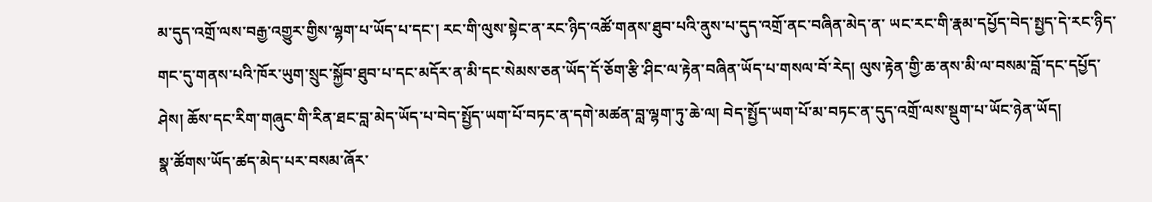མ་དུད་འགྲོ་ལས་བརྒྱ་འགྱུར་གྱིས་ལྷག་པ་ཡོད་པ་དང་། རང་གི་ལུས་སྟེང་ན་རང་ཉིད་འཚོ་གནས་ཐུབ་པའི་ནུས་པ་དུད་འགྲོ་ནང་བཞིན་མེད་ན་ ཡང་རང་གི་རྣམ་དཔྱོད་བེད་སྤྱད་དེ་རང་ཉིད་གང་དུ་གནས་པའི་ཁོར་ཡུག་སྲུང་སྐྱོབ་ཐུབ་པ་དང་མདོར་ན་མི་དང་སེམས་ཅན་ཡོད་དོ་ཅོག་རྩི་ཤིང་ལ་རྟེན་བཞིན་ཡོད་པ་གསལ་བོ་རེད། ལུས་རྟེན་གྱི་ཆ་ནས་མི་ལ་བསམ་བློ་དང་དཔྱོད་ཤེས། ཆོས་དང་རིག་གཞུང་གི་རིན་ཐང་བླ་མེད་ཡོད་པ་བེད་སྤྱོད་ཡག་པོ་བཏང་ན་དགེ་མཚན་བླ་ལྷག་ཏུ་ཆེ་ལ། བེད་སྤྱོད་ཡག་པོ་མ་བཏང་ན་དུད་འགྲོ་ལས་སྡུག་པ་ཡོང་ཉེན་ཡོད།
སྣ་ཚོགས་ཡོད་ཚད་མེད་པར་བསམ་ཞོར་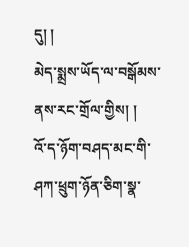དུ། །
མེད་སྨྲས་ཡོད་ལ་བསྒོམས་ནས་རང་གྲོལ་གྱིས། །
འོ་ད་ཉོག་བཤད་མང་གི་
ཤཀ་ཕྲུག་ཉོན་ཅིག་སྣ་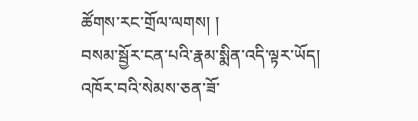ཚོགས་རང་གྲོལ་ལགས། །
བསམ་སྦྱོར་ངན་པའི་རྣམ་སྨིན་འདི་ལྟར་ཡོད།
འཁོར་བའི་སེམས་ཅན་ཟོ་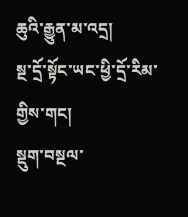ཆུའི་རྒྱུན་མ་འདྲ།
སྔ་དྲོ་སྟོང་ཡང་ཕྱི་དྲོ་རིམ་གྱིས་གང།
སྡུག་བསྔལ་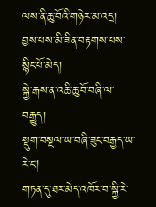ལས་ནི་ཆུ་བོའི་གཉེར་མ་འདྲ།
བྱས་པས་མི་ཟིན་བརྟགས་པས་སྙིང་པོ་མེད།
སྐྱེ་རྒས་ན་འཆི་ཆུ་བོ་བཞི་ལ་བརྒྱུད།
སྡུག་བསྔལ་ཡ་བཞི་ཟུང་བརྒྱད་ཡ་རེ་ང།
གཏན་དུ་ཐར་མེད་འཁོར་བ་སྐྱི་རེ་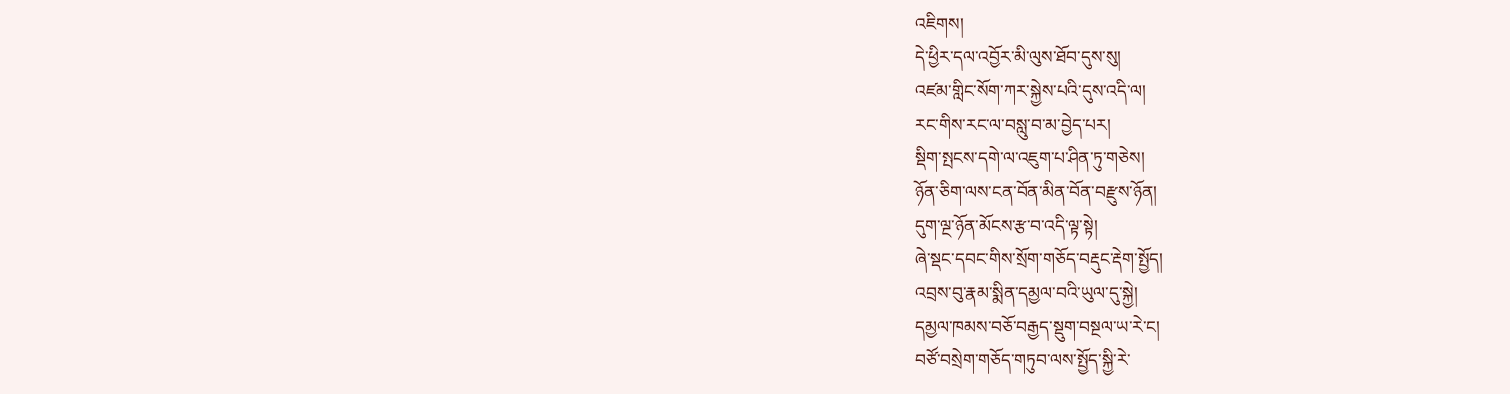འཇིགས།
དེ་ཕྱིར་དལ་འབྱོར་མི་ལུས་ཐོབ་དུས་སུ།
འཛམ་གླིང་སོག་ཀར་སྐྱེས་པའི་དུས་འདི་ལ།
རང་གིས་རང་ལ་བསླུ་བ་མ་བྱེད་པར།
སྡིག་སྤངས་དགེ་ལ་འཇུག་པ་ཤིན་ཏུ་གཅེས།
ཉོན་ཅིག་ལས་ངན་བོན་མིན་བོན་བརྫུས་ཉོན།
དུག་ལྔ་ཉོན་མོངས་རྩ་བ་འདི་ལྟ་སྟེ།
ཞེ་སྡང་དབང་གིས་སྲོག་གཅོད་བརྡུང་རྡེག་སྤྱོད།
འབྲས་བུ་རྣམ་སྨིན་དམྱལ་བའི་ཡུལ་དུ་སྐྱེ།
དམྱལ་ཁམས་བཅོ་བརྒྱད་སྡུག་བསྔལ་ཡ་རེ་ང།
བཙོ་བསྲེག་གཅོད་གཏུབ་ལས་སྤྱོད་སྐྱི་རེ་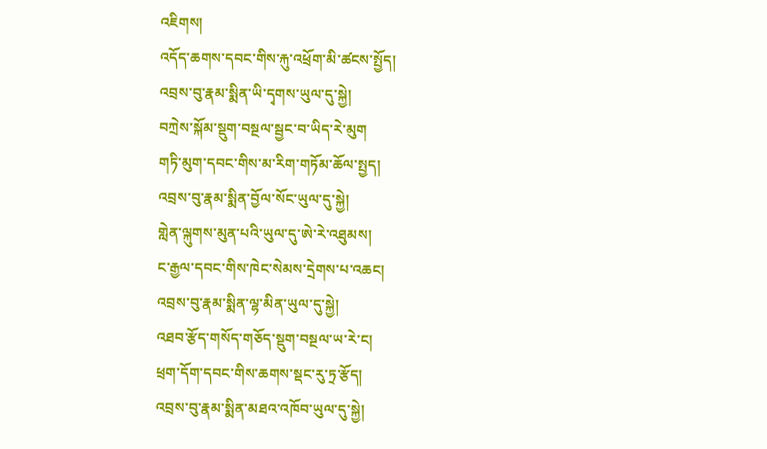འཇིགས།
འདོད་ཆགས་དབང་གིས་རྐུ་འཕྲོག་མི་ཚངས་སྤྱོད།
འབྲས་བུ་རྣམ་སྨིན་ཡི་དྭགས་ཡུལ་དུ་སྐྱེ།
བཀྲེས་སྐོམ་སྡུག་བསྔལ་སྦྱང་བ་ཡིད་རེ་མུག
གཏི་མུག་དབང་གིས་མ་རིག་གཏོམ་ཆོལ་སྤྱད།
འབྲས་བུ་རྣམ་སྨིན་བྱོལ་སོང་ཡུལ་དུ་སྐྱེ།
གླེན་ལྐུགས་མུན་པའི་ཡུལ་དུ་ཨེ་རེ་འཐུམས།
ང་རྒྱལ་དབང་གིས་ཁེང་སེམས་དྲེགས་པ་འཆང།
འབྲས་བུ་རྣམ་སྨིན་ལྷ་མིན་ཡུལ་དུ་སྐྱེ།
འཐབ་རྩོད་གསོད་གཅོད་སྡུག་བསྔལ་ཡ་རེ་ང།
ཕྲག་དོག་དབང་གིས་ཆགས་སྡང་རུ་ཏྲ་རྩོད།
འབྲས་བུ་རྣམ་སྨིན་མཐའ་འཁོབ་ཡུལ་དུ་སྐྱེ།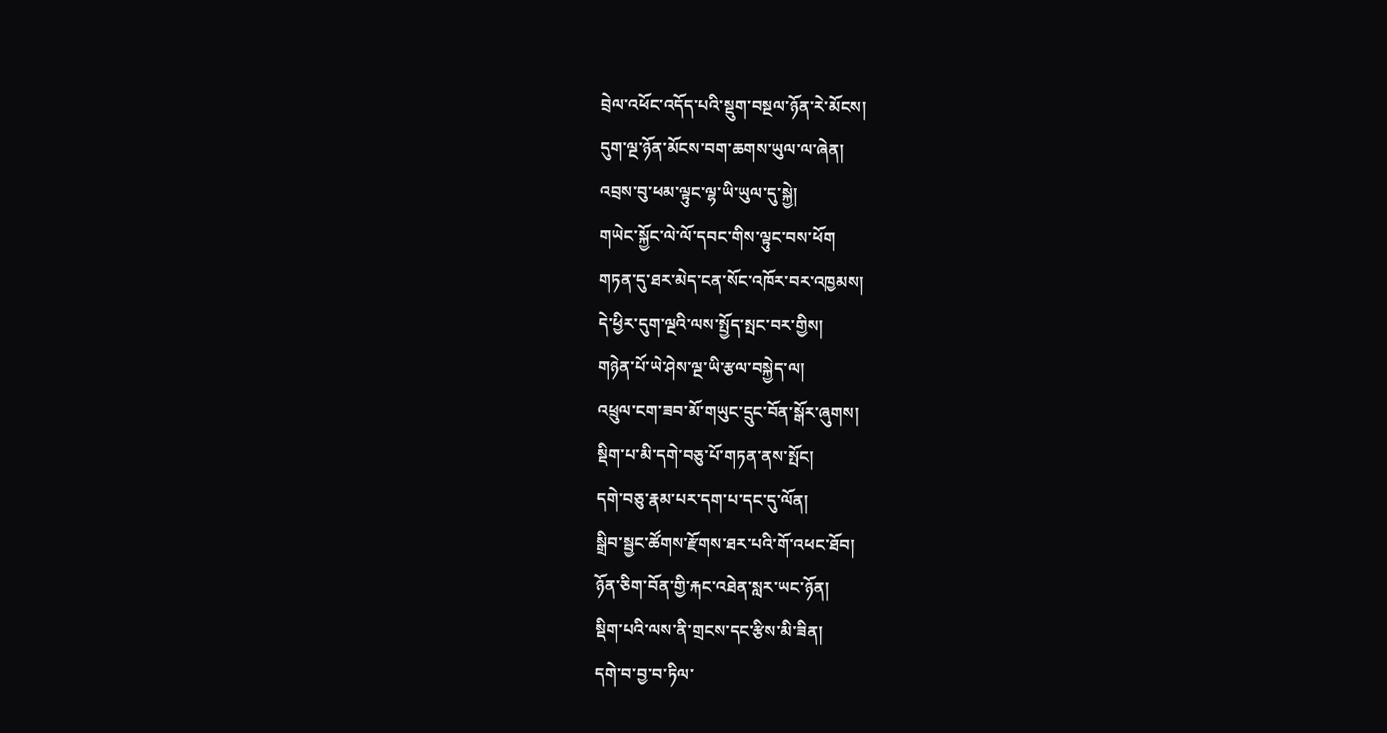བྲེལ་འཕོང་འདོད་པའི་སྡུག་བསྔལ་ཉོན་རེ་མོངས།
དུག་ལྔ་ཉོན་མོངས་བག་ཆགས་ཡུལ་ལ་ཞེན།
འབྲས་བུ་ཕམ་ལྟུང་ལྷ་ཡི་ཡུལ་དུ་སྐྱེ།
གཡེང་སྐྱོང་ལེ་ལོ་དབང་གིས་ལྟུང་བས་ཕོག
གཏན་དུ་ཐར་མེད་ངན་སོང་འཁོར་བར་འཁྱམས།
དེ་ཕྱིར་དུག་ལྔའི་ལས་སྤྱོད་སྤང་བར་གྱིས།
གཉེན་པོ་ཡེ་ཤེས་ལྔ་ཡི་རྩལ་བསྐྱེད་ལ།
འཕྲུལ་ངག་ཟབ་མོ་གཡུང་དྲུང་བོན་སྒོར་ཞུགས།
སྡིག་པ་མི་དགེ་བཅུ་པོ་གཏན་ནས་སྤོང།
དགེ་བཅུ་རྣམ་པར་དག་པ་དང་དུ་ལོན།
སྒྲིབ་སྦྱང་ཚོགས་རྫོགས་ཐར་པའི་གོ་འཕང་ཐོབ།
ཉོན་ཅིག་བོན་གྱི་རྐང་འཐེན་སླར་ཡང་ཉོན།
སྡིག་པའི་ལས་ནི་གྲངས་དང་རྩིས་མི་ཟིན།
དགེ་བ་བྱ་བ་ཏིལ་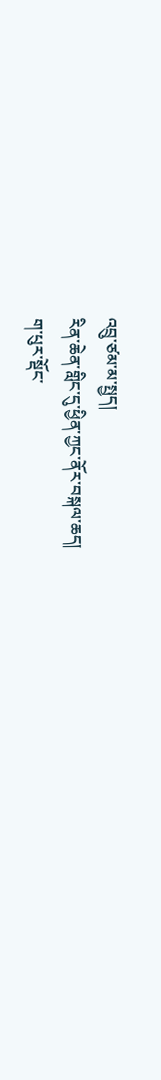འབྲུ་ཙམ་མ་སྤྱད།
རིན་ཆེན་གླིང་དུ་ཕྱིན་ཀྱང་ནོར་བསྐལ་ཆད།
ག་པུར་སྡོང་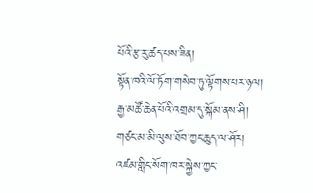པོའི་རྩ་རུ་ཚད་པས་ཟིན།
སྟོན་ཁའི་ལོ་ཏོག་གསེབ་ཏུ་ལྟོགས་པར་ཉལ།
རྒྱ་མཚོ་ཆེན་པོའི་འགྲམ་དུ་སྐོམ་ནས་ཤི།
གཙང་མ་མི་ལུས་ཐོབ་ཀྱང་ཆུད་ལ་ཤོར།
འཛམ་གླིང་སོག་ཁར་སྐྱེས་ཀྱང་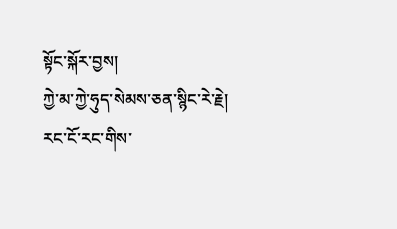སྟོང་སྐོར་བྱས།
ཀྱེ་མ་ཀྱེ་ཧུད་སེམས་ཅན་སྙིང་རེ་རྗེ།
རང་ངོ་རང་གིས་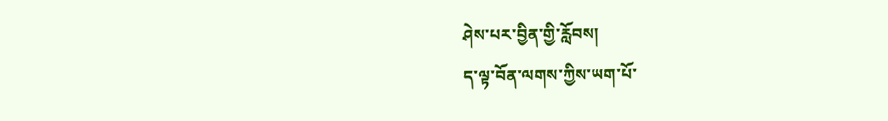ཤེས་པར་བྱིན་གྱི་རློབས།
ད་ལྟ་བོན་ལགས་ཀྱིས་ཡག་པོ་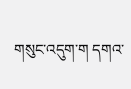གསུང་འདུག་ག དགའ་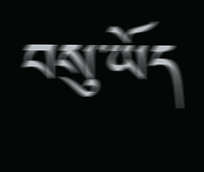བསུ་ཡོད